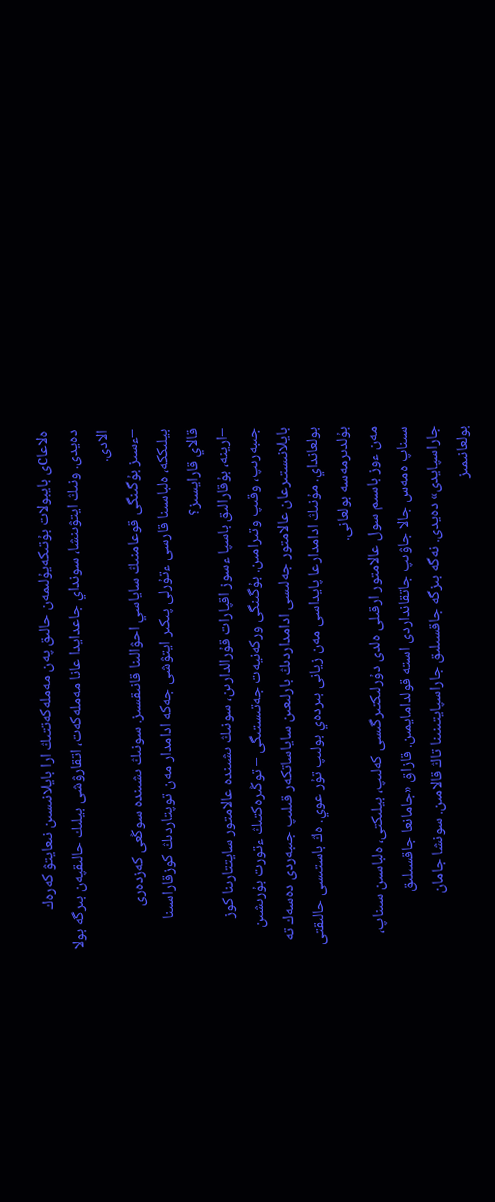ەلاعاcى بايبولات بۇتىكەيۇلىمەن حالىق پەن مەملەكەتتىڭ ارا بايلانىسىن نىعايتۋ كەرەك دەيدى. ونىڭ ايتۋىنشا، سونداي جاعدايدا عانا مەملەكەت، اتقارۋشى بيلىك حالىقپەن بىرگە بولا الادى.
–ءسىز بۇگىنگى قوعامنىڭ ساياسي احۋالىنا قانىقسىز. سونىڭ ىشىندە سوڭعى كەزدەرى بيلىككە، ەلباسىنا قارسى ءتۇرلى پىكىر ايتۋشى جەكە ادامدار مەن توپتاردىڭ كوزقاراسىنا قالاي قارايسىز؟
–ارينە، بۇقارالىق باسپا ءسوز اقپارات قۇرالدارىن، سونىڭ ىشىندە عالامتور سايتتارىنا كوز جىبەرىپ، وقىپ وتىرامىن. بۇگىنگى وركەنيەت جەتىستىگى – توڭىرەكتىڭ ءتورت بۇرىشىن بايلانىستىرعان عالامتور جەلىسى ادامداردىڭ بارلىعىن ساياساتكەر قىلىپ جىبەردى دەسەك تە بولعانداي. مۇنىڭ ادامدارعا پايداسى مەن زيانى بىردەي بولىپ تۇر عوي. ەڭ باستىسى حالىقتى بۇلدىرمەسە بولعانى.
مەن ءوز باسىم سول عالامتور ارقىلى ەلدى دۇرلىكتىرگىسى كەلىپ، بيلىكتى، ەلباسىن سىناپ، سىناپ ەمەس جالا جاۋىپ جاتقانداردى استە قولدامايمىن. قازاق «جامانعا جاقسىلىق جاراسپايدى» دەيدى. نەگە بىزگە جاقسىلىق جاراسپايتىنىنا تاڭ قالامىن. سونشا جامان بولعانىمىز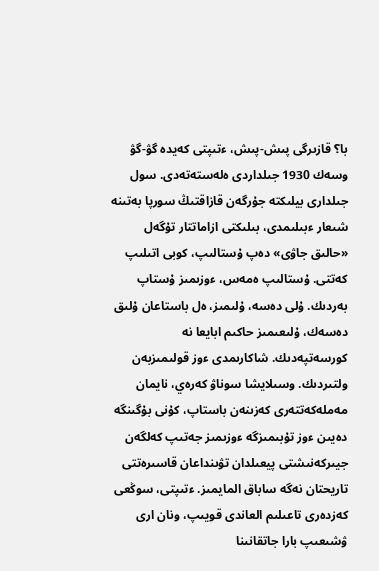با؟ قازىرگى پىش-پىش، ءتىپتى كەيدە گۋ-گۋ وسەك 1930 جىلداردى ەلەستەتەدى. سول جىلدارى بيلىكتە جۇرگەن قازاقتىڭ سورپا بەتىنە شىعار ءبىلىمدى، بىلىكتى ازاماتتار تۇگەل «حالىق جاۋى» دەپ ۇستالىپ، كوبى اتىلىپ كەتتى. ۇستالىپ ەمەس، ءوزىمىز ۇستاپ بەردىك. ۇلى دەسە، ۇلىمىز، ەل باستاعان ۇلىق دەسەك، ۇلىعىمىز حاكىم ابايعا نە كورسەتپەدىك. شاكارىمدى ءوز قولىمىزبەن ولتىردىك. وسىلايشا سوناۋ كەرەي، نايمان مەملەكەتتەرى كەزىنەن باستاپ، كۇنى بۇگىنگە دەيىن ءوز تۇبىمىزگە ءوزىمىز جەتىپ كەلگەن جيىركەنىشتى پيعىلدان تۋىنداعان قاسىرەتتى تاريحتان نەگە ساباق المايمىز. ءتىپتى، سوڭعى كەزدەرى تاعىلىم العاندى قويىپ، ونان ارى ۋشىعىپ بارا جاتقانىنا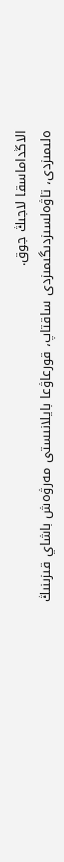الاڭداماسقا لاجىڭ جوق.
ەلىمىزدى، تاۋەلسىزدىگىمىزدى ساقتاپ، قورعاۋعا بايلانىستى مەرۋەش باشاي قىزىنىڭ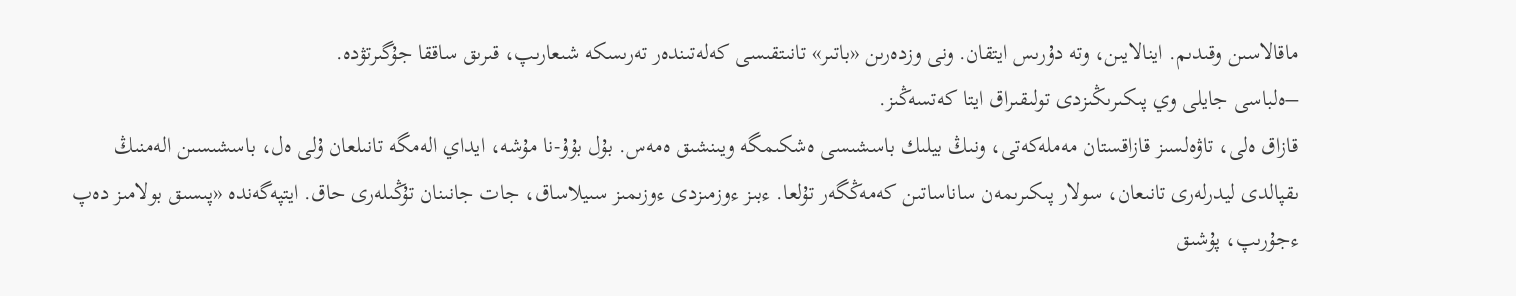ماقالاسىن وقىدىم. اينالايىن، وتە دۇرىس ايتقان. ونى وزدەرىن «باتىر» تانىتقىسى كەلەتىندەر تەرىسكە شىعارىپ، قىرىق ساققا جۇگىرتۋدە.
–ەلباسى جايلى وي پىكىرىڭىزدى تولىقىراق ايتا كەتسەڭىز.
قازاق ەلى، تاۋەلسىز قازاقستان مەملەكەتى، ونىڭ بيلىك باسشىسى ەشكىمگە ويىنشىق ەمەس. بۇل بۇۇ-نا مۇشە، ايداي الەمگە تانىلعان ۇلى ەل، باسشىسىن الەمنىڭ ىقپالدى ليدرلەرى تانىعان، سولار پىكىرىمەن ساناساتىن كەمەڭگەر تۇلعا. ءبىز ءوزمىزدى ءوزىمىز سىيلاساق، جات جانىنان تۇڭىلەرى حاق. ايتپەگەندە «پىسىق بولامىز دەپ ءجۇرىپ، پۇشىق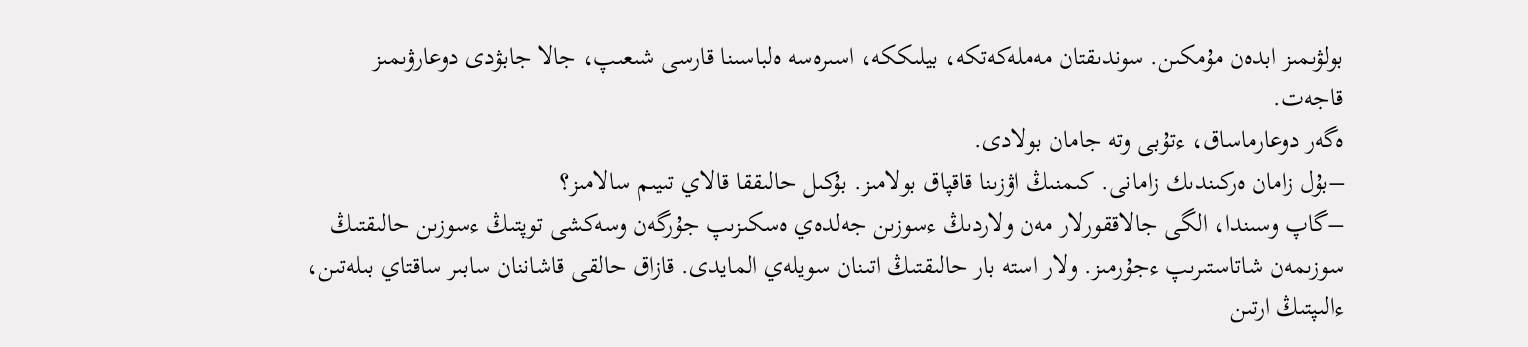بولۋىمىز ابدەن مۇمكىن. سوندىقتان مەملەكەتكە، بيلىككە، اسىرەسە ەلباسىنا قارسى شىعىپ، جالا جابۋدى دوعارۋىمىز قاجەت.
ەگەر دوعارماساق، ءتۇبى وتە جامان بولادى.
–بۇل زامان ەركىندىك زامانى. كىمنىڭ اۋزىنا قاقپاق بولامىز. بۇكىل حالىققا قالاي تىيىم سالامىز؟
–گاپ وسىندا، الگى جالاققورلار مەن ولاردىڭ ءسوزىن جەلدەي ەسكىزىپ جۇرگەن وسەكشى توپتىڭ ءسوزىن حالىقتىڭ سوزىمەن شاتاستىرىپ ءجۇرمىز. ولار استە بار حالىقتىڭ اتىنان سويلەي المايدى. قازاق حالقى قاشاننان سابىر ساقتاي بىلەتىن، ءالىپتىڭ ارتىن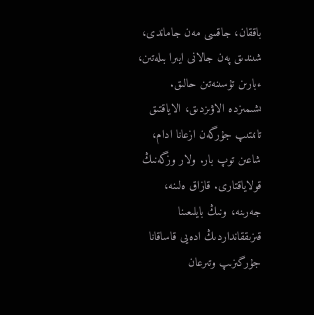باققان، جاقسى مەن جاماندى، شىندىق پەن جالانى ايىرا بىلەتىن، ءبارىن تۇسىنەتىن حالىق. ىشىمىزدە الاۋىزدىق، الاياقتىق تانىتىپ جۇرگەن ازعانا ادام، شاعىن توپ بار. ولار وزگەنىڭ قولاياقتارى. قازاق ەلىنە، جەرىنە، ونىڭ بايلىعىنا قىزىققانداردىڭ ادەيى قاساقانا جۇرگىزىپ وتىرعان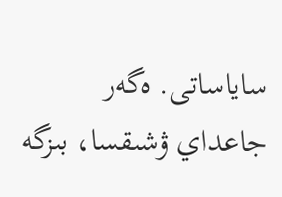ساياساتى. ەگەر جاعداي ۋشىقسا، بىزگە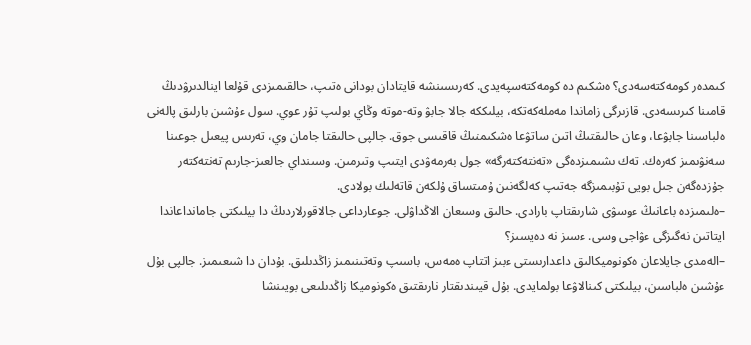كىمدەر كومەكتەسەدى؟ ەشكىم دە كومەكتەسپەيدى. كەرىسىنشە قايتادان بودانى ەتىپ، حالقىمىزدى قۇلعا اينالدىرۋدىڭ قامىنا كىرىسەدى. قازىرگى زاماندا مەملەكەتكە، بيلىككە جالا جابۋ وتە-موتە وڭاي بولىپ تۇر عوي. سول ءۇشىن بارلىق پالەنى ەلباسىنا جابۋعا، وعان حالىقتىڭ اتىن ساتۋعا ەشكىمنىڭ قاقىسى جوق. جالپى حالىقتا جامان وي، تەرىس پيعىل جوعىنا سەنۋىمىز كەرەك. تەك ىشىمىزدەگى «تەنتەكتەرگە» جول بەرمەۋدى ايتىپ وتىرمىن. وسىنداي جالعىز-جارىم تەنتەكتەر جۇزدەگەن جىل بويى تۇبىمىزگە جەتىپ كەلگەنىن ۇمىتساق ۇلكەن قاتەلىك بولادى.
–ەلىمىزدە باعانىڭ ءوسۋى شارىقتاپ بارادى. حالىق وسىعان الاڭداۋلى. جوعارداعى جالاقورلاردىڭ دا بيلىكتى جامانداعاندا ايتاتىن نەگىزگى ءۋاجى وسى. ءسىز نە دەيسىز؟
–الەمدى جايلاعان ەكونوميكالىق داعدارىستى ءبىز اتتاپ ەمەس، باسىپ وتەتىنىمىز زاڭدىلىق. بۇدان دا شىعىمىز. جالپى بۇل ءۇشىن ەلباسىن، بيلىكتى كىنالاۋعا بولمايدى. بۇل قيىندىقتار نارىقتىق ەكونوميكا زاڭدىلىعى بويىنشا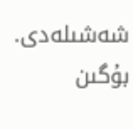شەشىلەدى. بۇگىن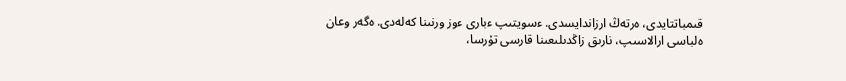قىمباتتايدى، ەرتەڭ ارزاندايسدى. ءسويتىپ ءبارى ءوز ورنىنا كەلەدى. ەگەر وعان ەلباسى ارالاسىپ، نارىق زاڭدىلىعىنا قارسى تۇرسا،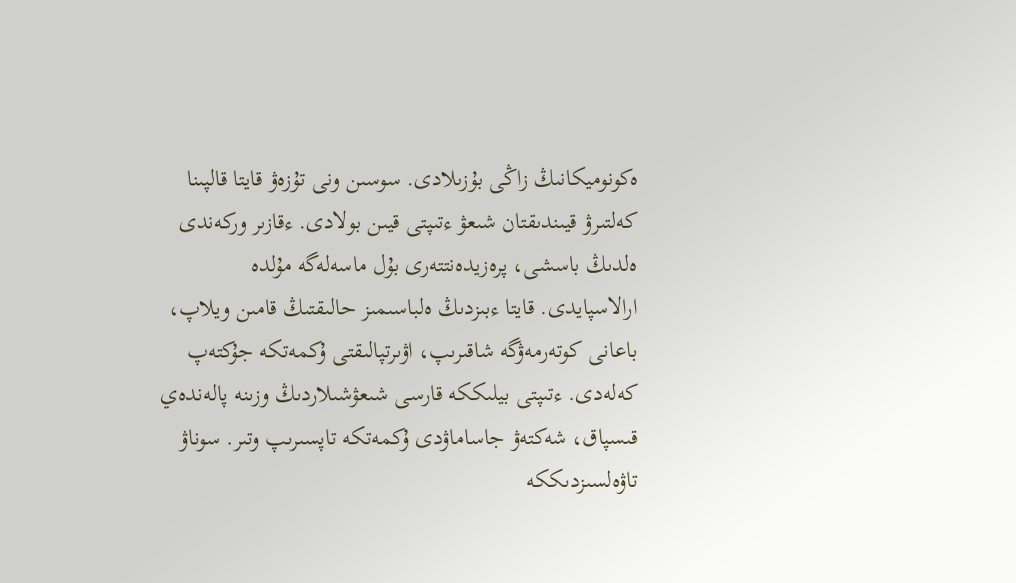ەكونوميكانىڭ زاڭى بۇزىلادى. سوسىن ونى تۇزەۋ قايتا قالپىنا كەلتىرۋ قيىندىقتان شىعۋ ءتىپتى قيىن بولادى. ءقازىر وركەندى ەلدىڭ باسشى، پرەزيدەنتتەرى بۇل ماسەلەگە مۇلدە ارالاسپايدى. قايتا ءبىزدىڭ ەلباسىمىز حالىقتىڭ قامىن ويلاپ، باعانى كوتەرمەۋگە شاقىرىپ، اۋىرتپالىقتى ۇكمەتكە جۇكتەپ كەلەدى. ءتىپتى بيلىككە قارسى شىعۋشىلاردىڭ وزىنە پالەندەي قىسپاق، شەكتەۋ جاساماۋدى ۇكمەتكە تاپسىرىپ وتىر. سوناۋ تاۋەلسىزدىككە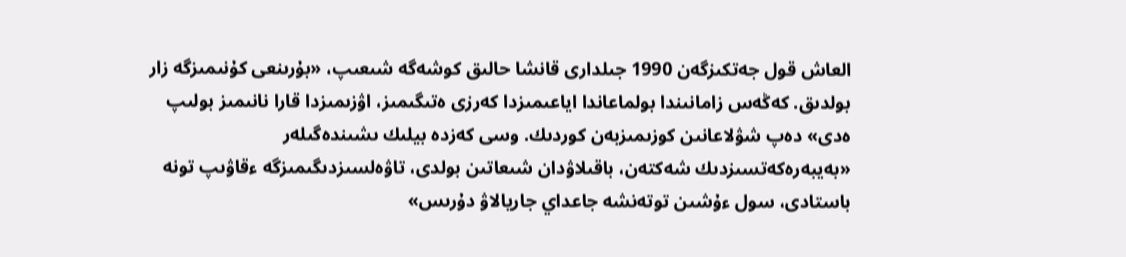العاش قول جەتكىزگەن 1990 جىلدارى قانشا حالىق كوشەگە شىعىپ، «بۇرىنعى كۇنىمىزگە زار بولدىق. كەڭەس زامانىندا بولماعاندا اياعىمىزدا كەرزى ەتىگىمىز، اۋزىمىزدا قارا نانىمىز بولىپ ەدى» دەپ شۋلاعانىن كوزىمىزبەن كوردىك. وسى كەزدە بيلىك ىشىندەگىلەر «بەيبەرەكەتسىزدىك شەكتەن، باقىلاۋدان شىعاتىن بولدى، تاۋەلسىزدىگىمىزگە ءقاۋىپ تونە باستادى، سول ءۇشىن توتەنشە جاعداي جاريالاۋ دۇرىس»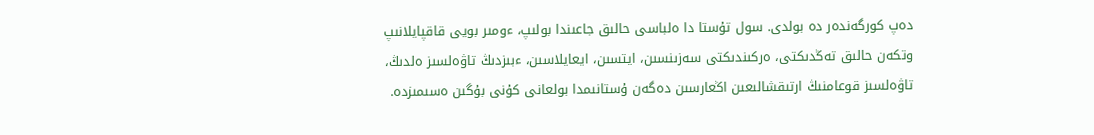دەپ كورگەندەر دە بولدى. سول تۇستا دا ەلباسى حالىق جاعىندا بولىپ، ءومىر بويى قاقپايلانىپ وتكەن حالىق تەڭدىكتى، ەركىندىكتى سەزىنسىن، ايتسىن، ايعايلاسىن، ءبىزدىڭ تاۋەلسىز ەلدىڭ، تاۋەلسىز قوعامنىڭ ارتىقشالىعىن اڭعارسىن دەگەن ۇستانىمدا بولعانى كۇنى بۇگىن ەسىمىزدە.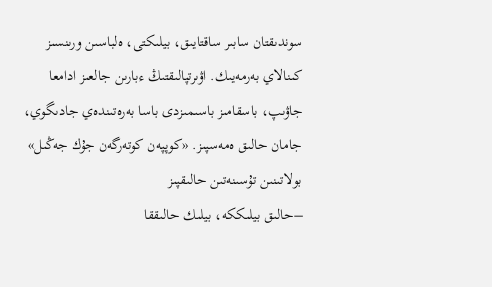سوندىقتان سابىر ساقتايىق، بيلىكتى، ەلباسىن ورىنسىز كىنالاي بەرمەيىك. اۋىرتپالىقتىڭ ءبارىن جالعىز ادامعا جاۋىپ، باسقامىز باسىمىزدى باسا بەرەتىندەي جادىگوي، جامان حالىق ەمەسپىز. «كوپپەن كوتەرگەن جۇك جەڭىل» بولاتىنىن تۇسىنەتىن حالىقپىز
–حالىق بيلىككە، بيلىك حالىققا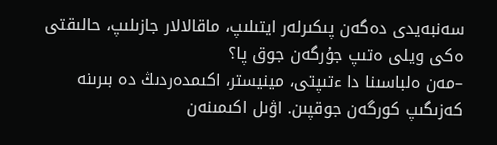سەنبەيدى دەگەن پىكىرلەر ايتىلىپ، ماقالالار جازىلىپ، حالىقتى ەكى ويلى ەتىپ جۇرگەن جوق پا؟
–مەن ەلباسىنا دا ءتىپتى، مينيستر، اكىمدەردىڭ دە بىرىنە كەزىگىپ كورگەن جوقپىن. اۋىل اكىمىنەن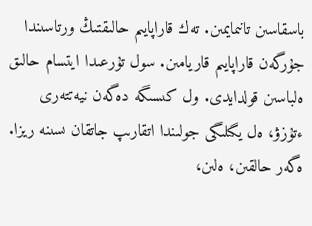باسقاسىن تانىمايمىن. تەك قاراپايىم حالىقتىڭ ورتاسىندا جۇرگەن قاراپايىم قاريامىن. سول تۇرعىدا ايتسام حالىق ەلباسىن قولدايدى. ول كىسىگە دەگەن نيەتتەرى ءتۇزۋ، ەل يگىلىگى جولىندا اتقارىپ جاتقان ىسىنە ريزا. ەگەر حالقىن، ەلىن،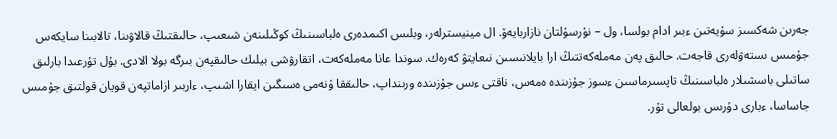جەرىن شەكسىز سۇيەتىن ءبىر ادام بولسا، ول – نۇرسۇلتان نازاربايەۆ. ال مينيسترلەر، وبلىس اكىمدەرى ەلباسىنىڭ كوڭىلىنەن شىعىپ، حالىقتىڭ قالاۋىنا، تالابىنا سايكەس جۇمىس ىستەۋلەرى قاجەت. حالىق پەن مەملەكەتتىڭ ارا بايلانىسىن نىعايتۋ كەرەك. سوندا عانا مەملەكەت، اتقارۋشى بيلىك حالىقپەن بىرگە بولا الادى. بۇل تۇرعىدا بارلىق ساتىلى باسشىلار ەلباسىنىڭ تاپسىرماسىن ءسوز جۇزىندە ەمەس، ناقتى ءىس جۇزىندە ورىنداپ، حالىققا ۇنەمى ەسىگىن ايقارا اشىپ، ءاربىر ازاماتپەن قويان قولتىق جۇمىس جاساسا، ءبارى دۇرىس بولعالى تۇر.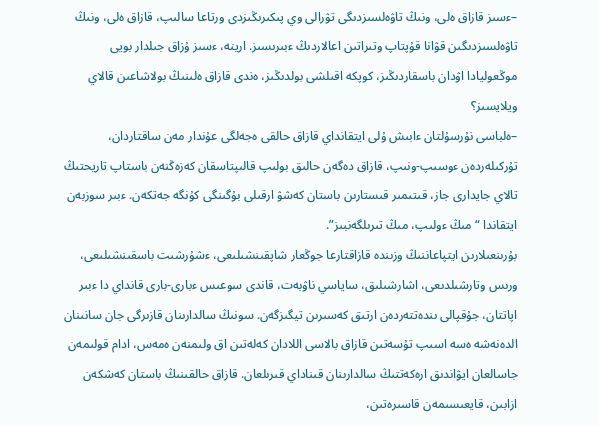–ءسىز قازاق ەلى، ونىڭ تاۋەلسىزدىگى تۋرالى وي پىكىرىڭىزدى ورتاعا سالىپ، قازاق ەلى، ونىڭ تاۋەلسىزدىگىن قۋانا قۇپتاپ وتىراتىن اعالاردىڭ ءبىرىسىز. ارينە، ءسىز ۇزاق جىلدار بويى موڭعوليادا اۋدان باسقاردىڭىز، كوپكە اقىلشى بولدىڭىز، ەندى قازاق ەلىنىڭ بولاشاعىن قالاي ويلايسىز؟
–ەلباسى نۇرسۇلتان ءابىش ۇلى ايتقانداي قازاق حالقى ەجەلگى عۇندار مەن ساقتاردان، تۇركىلەردەن ءوسىپ-ونىپ، قازاق دەگەن حالىق بولىپ قالىپتاسقان كەزەڭنەن باستاپ تاريحتىڭ تالاي جايدارى جاز، قىتىمىر قىستارىن باستان كەشۋ ارقىلى بۇگىنگى كۇنگە جەتكەن. ءبىر سوزبەن ايتقاندا “مىڭ ءولىپ، مىڭ تىرىلگەنبىز”.
بۇرىنعىلارىن ايتپاعاننىڭ وزىندە قازاقتارعا جوڭعار شاپقىنشىلىعى، ءشۇرشىت باسقىنشىلىعى، ورىس وتارشىلدىعى، اشارشىلىق، ساياسي ناۋبەت، قاندى سوعىس ءبارى-بارى قانداي دا ءبىر اپاتتان، جۇقپالى ىندەتتەردەن ارتىق كەسىرىن تيگىزگەن. سونىڭ سالدارىنان قازىرگى جان سانىنان الدەنەشە ەسە اسىپ تۇسەتىن قازاق بالاسى اللادان كەلەتىن اق ولىمنەن ەمەس، ادام قولىمەن جاسالعان ايۋاندىق ارەكەتتىڭ سالدارىنان قىناداي قىرىلعان. قازاق حالقىنىڭ باستان كەشكەن ازابىن، قايعىسىمەن قاسىرەتىن،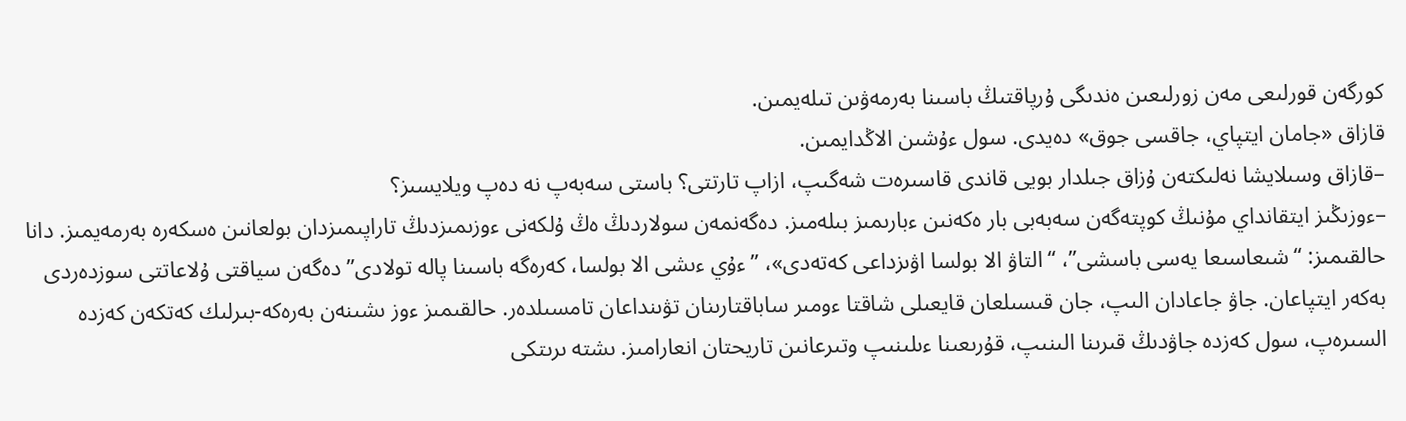كورگەن قورلىعى مەن زورلىعىن ەندىگى ۇرپاقتىڭ باسىنا بەرمەۋىن تىلەيمىن.
قازاق «جامان ايتپاي، جاقسى جوق» دەيدى. سول ءۇشىن الاڭدايمىن.
–قازاق وسىلايشا نەلىكتەن ۇزاق جىلدار بويى قاندى قاسىرەت شەگىپ، ازاپ تارتتى؟ باستى سەبەپ نە دەپ ويلايسىز؟
–ءوزىڭىز ايتقانداي مۇنىڭ كوپتەگەن سەبەبى بار ەكەنىن ءبارىمىز بىلەمىز. دەگەنمەن سولاردىڭ ەڭ ۇلكەنى ءوزىمىزدىڭ تاراپىمىزدان بولعانىن ەسكەرە بەرمەيمىز. دانا حالقىمىز: “شىعاسىعا يەسى باسشى”، “التاۋ الا بولسا اۋىزداعى كەتەدى»، ”ءۇي ءىشى الا بولسا، كەرەگە باسىنا پالە تولادى” دەگەن سياقتى ۇلاعاتتى سوزدەردى بەكەر ايتپاعان. جاۋ جاعادان الىپ، جان قىسىلعان قايعىلى شاقتا ءومىر ساباقتارىنان تۋىنداعان تامسىلدەر. حالقىمىز ءوز ىشىنەن بەرەكە-بىرلىك كەتكەن كەزدە السىرەپ، سول كەزدە جاۋدىڭ قىرىنا الىنىپ، قۇرىعىنا ءىلىنىپ وتىرعانىن تاريحتان انعارامىز. ىشتە ىرىتكى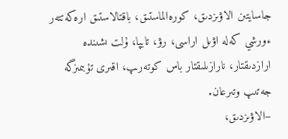جاسايتىن الاۋىزدىق، كورەالماستىق، باقتالاستىق ارەكەتتەر ءورشي كەلە اۋىل اراسى، رۋ، تايپا، ۇلت ىشىندە ارازدىقتار، نارازىلىقتار باس كوتەرىپ، اقىرى تۇبىمىزگە جەتىپ وتىرعان.
–الاۋىزدىق،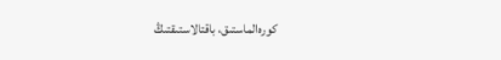كورەالماستىق، باقتالاستىقتىڭ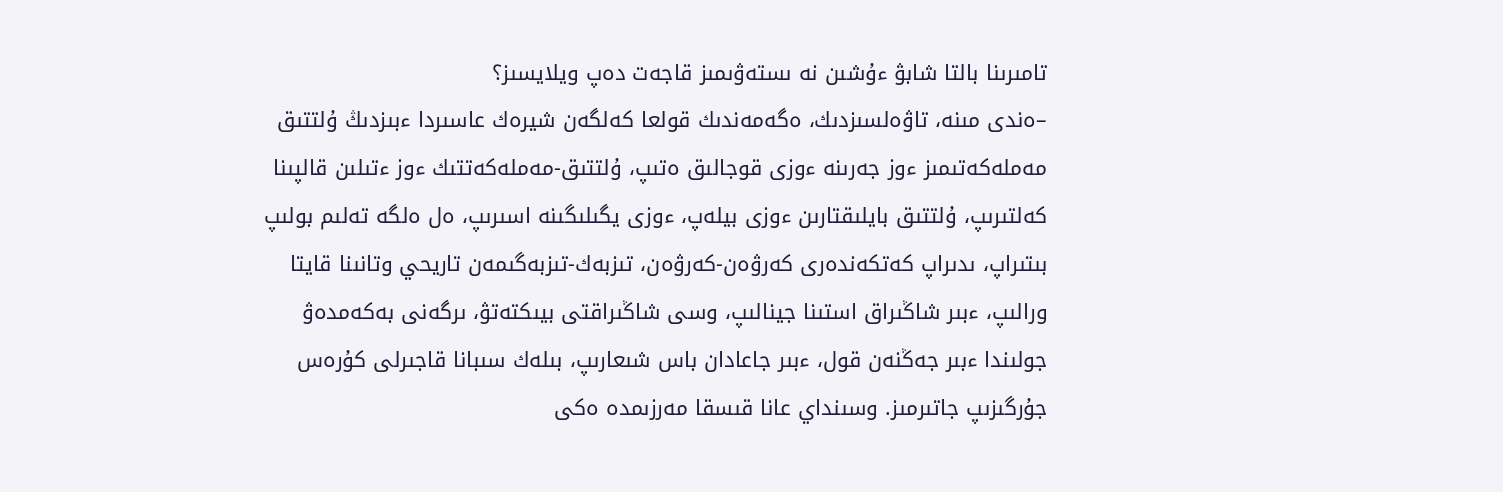تامىرىنا بالتا شابۋ ءۇشىن نە ىستەۋىمىز قاجەت دەپ ويلايسىز؟
–ەندى مىنە، تاۋەلسىزدىك، ەگەمەندىك قولعا كەلگەن شيرەك عاسىردا ءبىزدىڭ ۇلتتىق مەملەكەتىمىز ءوز جەرىنە ءوزى قوجالىق ەتىپ، ۇلتتىق-مەملەكەتتىك ءوز ءتىلىن قالپىنا كەلتىرىپ، ۇلتتىق بايلىقتارىن ءوزى بيلەپ، ءوزى يگىلىگىنە اسىرىپ، ەل ەلگە تەلىم بولىپ بىتىراپ، ىدىراپ كەتكەندەرى كەرۋەن-كەرۋەن، تىزبەك-تىزبەگىمەن تاريحي وتانىنا قايتا ورالىپ، ءبىر شاڭىراق استىنا جينالىپ، وسى شاڭىراقتى بيىكتەتۋ، ىرگەنى بەكەمدەۋ جولىندا ءبىر جەڭنەن قول، ءبىر جاعادان باس شىعارىپ، بىلەك سىبانا قاجىرلى كۇرەس جۇرگىزىپ جاتىرمىز. وسىنداي عانا قىسقا مەرزىمدە ەكى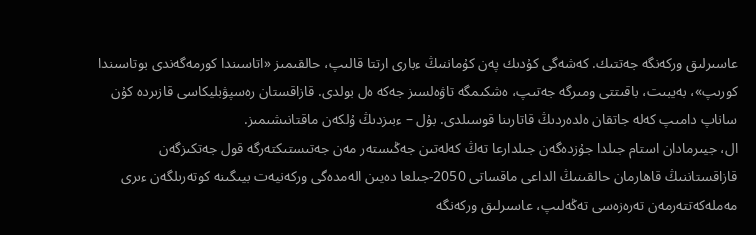عاسىرلىق وركەنگە جەتتىك. كەشەگى كۇدىك پەن كۇماننىڭ ءبارى ارتتا قالىپ، حالقىمىز «اتاسىندا كورمەگەندى بوتاسىندا كورىپ»، بەيبىت، باقىتتى ومىرگە جەتىپ، ەشكىمگە تاۋەلسىز جەكە ەل بولدى. قازاقستان رەسپۋبليكاسى قازىردە كۇن ساناپ دامىپ كەلە جاتقان ەلدەردىڭ قاتارىنا قوسىلدى. بۇل – ءبىزدىڭ ۇلكەن ماقتانىشىمىز.
ال، جيىرمادان استام جىلدا جۇزدەگەن جىلدارعا تەڭ كەلەتىن جەڭىستەر مەن جەتىستىكتەرگە قول جەتكىزگەن قازاقستاننىڭ قاھارمان حالقىنىڭ الداعى ماقساتى 2050-جىلعا دەيىن الەمدەگى وركەنيەت بيىگىنە كوتەرىلگەن ءىرى مەملەكەتتەرمەن تەرەزەسى تەڭەلىپ، عاسىرلىق وركەنگە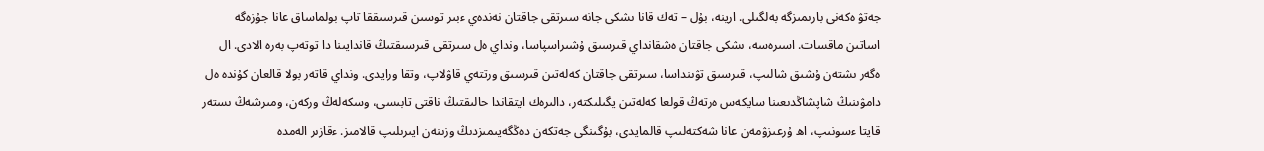جەتۋ ەكەنى بارىمىزگە بەلگىلى. ارينە، بۇل – تەك قانا ىشكى جانە سىرتقى جاقتان نەندەي ءبىر توسىن قىرسىققا تاپ بولماساق عانا جۇزەگە اساتىن ماقسات. اسىرەسە، ىشكى جاقتان ەشقانداي قىرسىق ۇشىراسپاسا، ونداي ەل سىرتقى قىرسىقتىڭ قاندايىنا دا توتەپ بەرە الادى. ال ەگەر ىشتەن ۇشىق شالىپ، قىرسىق تۋىنداسا، سىرتقى جاقتان كەلەتىن قىرسىق ورتتەي قاۋلاپ، وتقا ورايدى. ونداي قاتەر بولا قالعان كۇندە ەل دامۋىنىڭ شاپشاڭدىعىنا سايكەس ەرتەڭ قولعا كەلەتىن يگىلىكتەر، دالىرەك ايتقاندا حالىقتىڭ ناقتى تابىسى، وسكەلەڭ وركەن، ومىرشەڭ ىستەر قايتا ءسونىپ، اھ ۇرعىزۋمەن عانا شەكتەلىپ قالمايدى، بۇگىنگى جەتكەن دەڭگەيىمىزدىڭ وزىنەن ايىرىلىپ قالامىز. ءقازىر الەمدە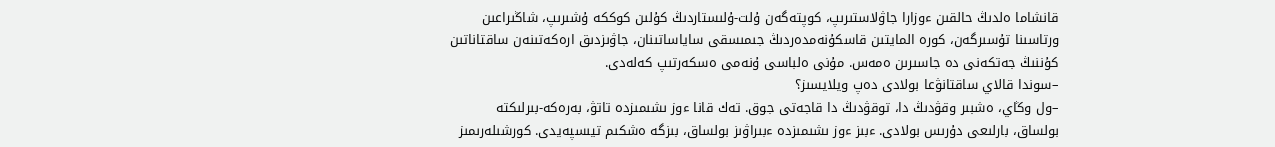قانشاما ەلدىڭ حالقىن ءوزارا جاۋلاستىرىپ، كوپتەگەن ۇلت-ۇلىستاردىڭ كۇلىن كوككە ۇشىرىپ، شاڭىراعىن ورتاسىنا تۇسىرگەن، كورە المايتىن قاسكۇنەمدەردىڭ جىمىسقى ساياساتىنان، جاۋىزدىق ارەكەتىنەن ساقتاناتىن كۇننىڭ جەتكەنى دە جاسىرىن ەمەس. مۇنى ەلباسى ۇنەمى ەسكەرتىپ كەلەدى.
–سوندا قالاي ساقتانۋعا بولادى دەپ ويلايسىز؟
–ول وڭاي، ەشبىر وقۋدىڭ دا، توقۋدىڭ دا قاجەتى جوق. تەك قانا ءوز ىشىمىزدە تاتۋ، بەرەكە-بىرلىكتە بولساق، بارلىعى دۇرىس بولادى. ءبىز ءوز ىشىمىزدە ءبىراۋىز بولساق، بىزگە ەشكىم تيىسپەيدى. كورشىلەرىمىز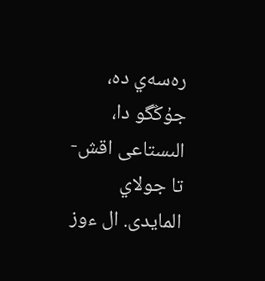رەسەي دە، جۇڭگو دا، الىستاعى اقش- تا جولاي المايدى. ال ءوز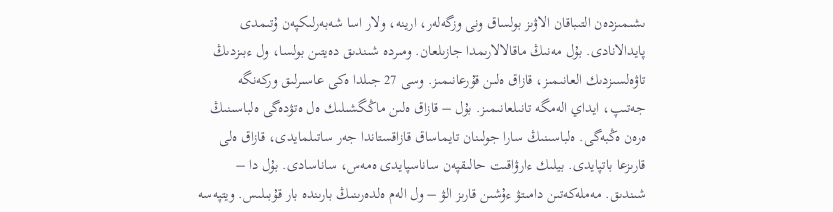ىشىمىزدەن التىباقان الاۋىز بولساق ونى وزگەلەر، ارينە، ولار اسا شەبەرلىكپەن ۇتىمدى پايدالانادى. بۇل مەنىڭ ماقالالارىمدا جازىلعان. ومىردە شىندىق دەيتىن بولسا، ول ءبىزدىڭ تاۋەلسىزدىك العانىمىز، قازاق ەلىن قۇرعانىمىز. وسى 27 جىلدا ەكى عاسىرلىق وركەنگە جەتىپ، ايداي الەمگە تانىلعانىمىز. بۇل – قازاق ەلىن ماڭگشىلىك ەل ەتۋدەگى ەلباسىنىڭ ەرەن ەڭبەگى. ەلباسىنىڭ سارا جولىنان تايماساق قازاقستاندا جەر ساتىلمايدى، قازاق ەلى قارىزعا باتپايدى. بيلىك ءارۋاقىت حالىقپەن ساناسپايدى ەمەس، ساناسادى. بۇل دا – شىندىق. مەملەكەتىن دامىتۋ ءۇشىن قارىز الۋ – ول الەم ەلدەرىنىڭ بارىندە بار قۇبىلىس. ويتپەسە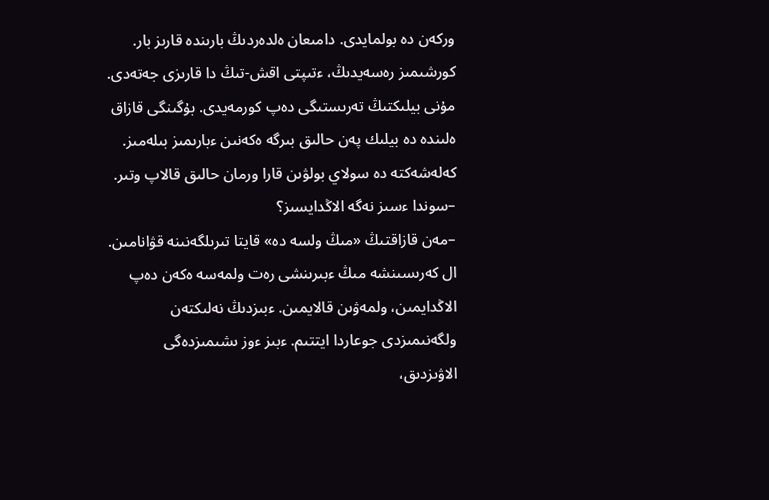وركەن دە بولمايدى. دامىعان ەلدەردىڭ بارىندە قارىز بار. كورشىمىز رەسەيدىڭ، ءتىپتى اقش-تىڭ دا قارىزى جەتەدى. مۇنى بيلىكتىڭ تەرىستىگى دەپ كورمەيدى. بۇگىنگى قازاق ەلىندە دە بيلىك پەن حالىق بىرگە ەكەنىن ءبارىمىز بىلەمىز. كەلەشەكتە دە سولاي بولۋىن قارا ورمان حالىق قالاپ وتىر.
–سوندا ءسىز نەگە الاڭدايسىز؟
–مەن قازاقتىڭ «مىڭ ولسە دە» قايتا تىرىلگەنىنە قۋانامىن. ال كەرىسىنشە مىڭ ءبىرىنشى رەت ولمەسە ەكەن دەپ الاڭدايمىن، ولمەۋىن قالايمىن. ءبىزدىڭ نەلىكتەن ولگەنىمىزدى جوعاردا ايتتىم. ءبىز ءوز ىشىمىزدەگى الاۋىزدىق،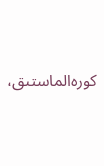كورەالماستىق،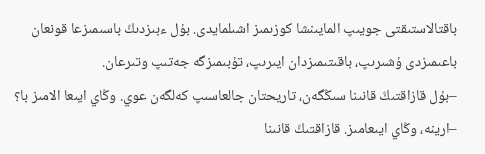باقتالاستىقتى جويىپ المايىنشا كوزىمىز اشىلمايدى. بۇل ءبىزدىڭ باسىمىزعا قونعان باعىمىزدى ۇشىرىپ، باقىتىمىزدان ايىرىپ، تۇبىمىزگە جەتىپ وتىرعان.
–بۇل قازاقتىڭ قانىنا سىڭگەن، تاريحتان جالعاسىپ كەلگەن عوي. وڭاي ايىعا الامىز با؟
–ارينە، وڭاي ايىعامىز. قازاقتىڭ قانىنا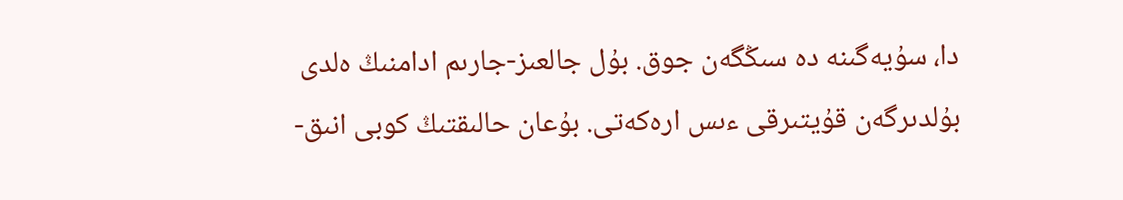دا، سۇيەگىنە دە سىڭگەن جوق. بۇل جالعىز-جارىم ادامنىڭ ەلدى بۇلدىرگەن قۇيتىرقى ءىس ارەكەتى. بۇعان حالىقتىڭ كوبى انىق-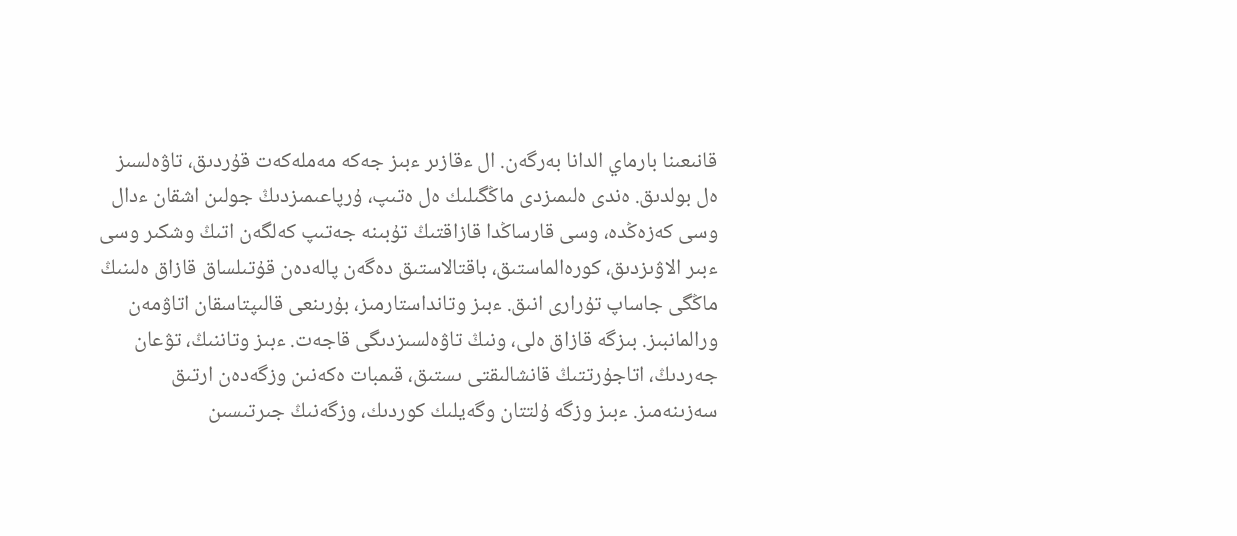قانىعىنا بارماي الدانا بەرگەن. ال ءقازىر ءبىز جەكە مەملەكەت قۇردىق، تاۋەلسىز ەل بولدىق. ەندى ەلىمىزدى ماڭگىلىك ەل ەتىپ، ۇرپاعىمىزدىڭ جولىن اشقان ءدال وسى كەزەڭدە، وسى قارساڭدا قازاقتىڭ تۇبىنە جەتىپ كەلگەن اتىڭ وشكىر وسى ءبىر الاۋىزدىق، كورەالماستىق، باقتالاستىق دەگەن پالەدەن قۇتىلساق قازاق ەلىنىڭ ماڭگى جاساپ تۇرارى انىق. ءبىز وتانداستارمىز، بۇرىنعى قالىپتاسقان اتاۋمەن ورالمانبىز. بىزگە قازاق ەلى، ونىڭ تاۋەلسىزدىگى قاجەت. ءبىز وتاننىڭ، تۋعان جەردىڭ، اتاجۇرتتىڭ قانشالىقتى ىستىق، قىمبات ەكەنىن وزگەدەن ارتىق سەزىنەمىز. ءبىز وزگە ۇلتتان وگەيلىك كوردىك، وزگەنىڭ جىرتىسىن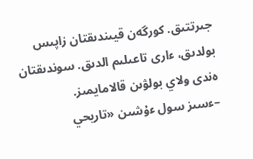جىرتتىق. كورگەن قيىندىقتان زاپىس بولدىق، ءارى تاعىلىم الدىق. سوندىقتان ەندى ولاي بولۋىن قالامايمىز.
–ءسىز سول ءۇشىن «تاريحي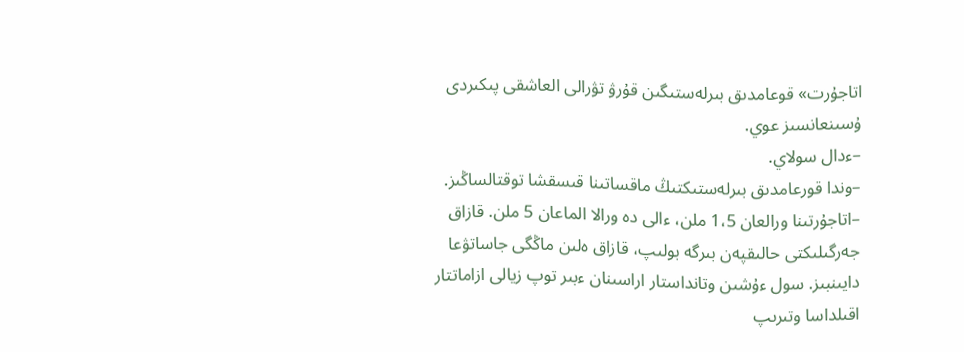اتاجۇرت» قوعامدىق بىرلەستىگىن قۇرۋ تۋرالى العاشقى پىكىردى ۇسىنعانسىز عوي.
–ءدال سولاي.
–وندا قورعامدىق بىرلەستىكتىڭ ماقساتىنا قىسقشا توقتالساڭىز.
–اتاجۇرتىنا ورالعان 1،5 ملن، ءالى دە ورالا الماعان 5 ملن. قازاق جەرگىلىكتى حالىقپەن بىرگە بولىپ، قازاق ەلىن ماڭگى جاساتۋعا دايىنبىز. سول ءۇشىن وتانداستار اراسىنان ءبىر توپ زيالى ازاماتتار اقىلداسا وتىرىپ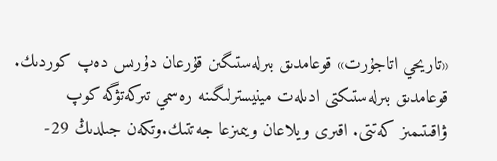«تاريحي اتاجۇرت» قوعامدىق بىرلەستىگىن قۇرعان دۇرىس دەپ كوردىك. قوعامدىق بىرلەستىكتى ادىلەت مينيسترلىگىنە رەسمي تىركەتۋگە كوپ ۋاقىتىمىز كەتتى. اقىرى ويلاعان ويىمىزعا جەتتىك.وتكەن جىلدىڭ 29-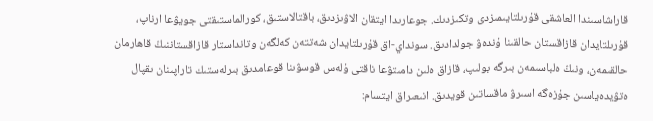قاراشاسىندا العاشقى قۇرىلتايىمىزدى وتكىزدىك. جوعارىدا ايتقان الاۋىزدىق، باقتالاستىق، كورالماستىقتى جويۋعا ارناپ، قۇرىلتايدان قازاقستان حالقىنا ۇندەۋ جولدادىق. سونداي-اق قۇرىلتايدان شەتتەن كەلگەن وتانداستار قازاقستاننىڭ قاھارمان حالقىمەن، ونىڭ ەلباسىمەن بىرگە بولىپ، قازاق ەلىن دامىتۋعا ناقتى ۇلەس قوسۋىنا قوعامدىق بىرلەستىك تاراپىنان ىقپال ەتۋيدەياسىن جۇزەگە اسىرۋ ماقساتىن قويدىق. انىعىراق ايتسام: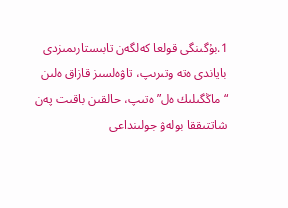1.بۇگىنگى قولعا كەلگەن تابىستارىمىزدى باياندى ەتە وتىرىپ، تاۋەلسىز قازاق ەلىن “ماڭگىلىك ەل” ەتىپ، حالقىن باقىت پەن شاتتىققا بولەۋ جولىنداعى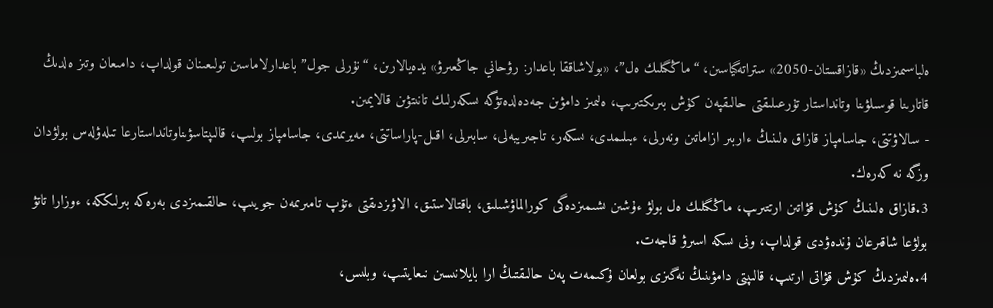ەلباسىمىزدىڭ «قازاقستان-2050» ستراتەگياسىن، “ماڭگىلىك ەل”، «بولاشاققا باعدار: رۋحاني جاڭعىرۋ» يدەيالارىن، “نۇرلى جول” باعدارلاماسىن تولىعىنان قولداپ، دامىعان وتىز ەلدىڭ قاتارىنا قوسىلۋىنا وتانداستار تۇرعىلىقتى حالىقپەن كۇش بىرىكتىرىپ، ەلىمىز دامۋىن جەدەلدەتۋگە ىسكەرلىك تانىتۋىن قالايمىن.
- سالاۋتتى، جاسامپاز قازاق ەلىنىڭ ءاربىر ازاماتىن ونەرلى، ءبىلىمدى، ىسكەر، تاجىريبەلى، سابىرلى، اقىل-پاراساتتى، مەيرىمدى، جاسامپاز بولىپ، قالىپتاسۋىناوتانداستارعا تىلەۋلەس بولۋدان وزگە نە كەرەك.
3.قازاق ەلىنىڭ كۇش قۋاتىن ارتتىرىپ، ماڭگىلىك ەل بولۋ ءۇشىن ىشىمىزدەگى كورالماۋشىلىق، باقتالاستىق، الاۋىزدىقتى ءتۇپ تامىرىمەن جويىپ، حالقىمىزدى بەرەكە بىرلىككە، ءوزارا تاتۋ بولۋعا شاقىرعان ۇندەۋدى قولداپ، ونى ىسكە اسىرۋ قاجەت.
4.ەلىمىزدىڭ كۇش قۋاتى ارتىپ، قالىپتى دامۋىنىڭ نەگىزى بولعان ۇكىمەت پەن حالىقتىڭ ارا بايلانىسىن نىعايتىپ، وبلىس،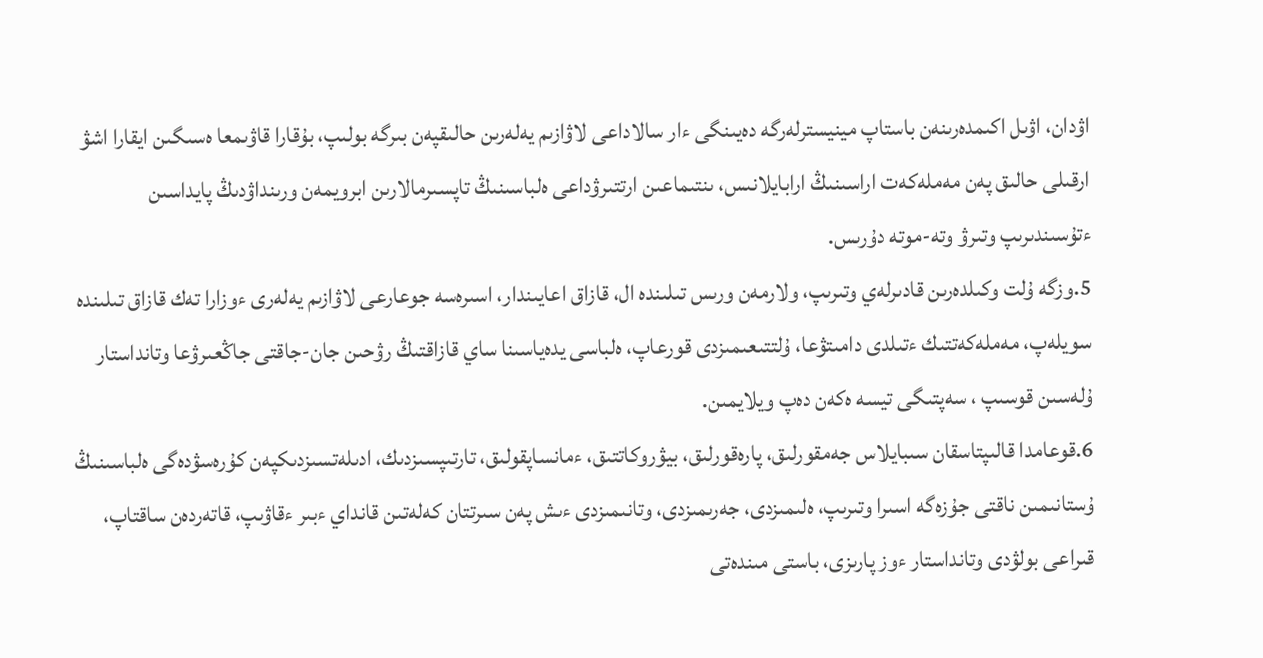اۋدان، اۋىل اكىمدەرىنەن باستاپ مينيسترلەرگە دەيىنگى ءار سالاداعى لاۋازىم يەلەرىن حالىقپەن بىرگە بولىپ، بۇقارا قاۋىمعا ەسىگىن ايقارا اشۋ ارقىلى حالىق پەن مەملەكەت اراسىنىڭ ارابايلانىس، ىنتىماعىن ارتتىرۋداعى ەلباسىنىڭ تاپسىرمالارىن ابرويمەن ورىنداۋدىڭ پايداسىن ءتۇسىندىرىپ وتىرۋ وتە-موتە دۇرىس.
5.وزگە ۇلت وكىلدەرىن قادىرلەي وتىرىپ، ولارمەن ورىس تىلىندە ال، قازاق اعايىندار، اسىرەسە جوعارعى لاۋازىم يەلەرى ءوزارا تەك قازاق تىلىندە سويلەپ، مەملەكەتتىك ءتىلدى دامىتۋعا، ۇلتتىعىمىزدى قورعاپ، ەلباسى يدەياسىنا ساي قازاقتىڭ رۋحىن جان-جاقتى جاڭعىرۋعا وتانداستار ۇلەسىن قوسىپ ، سەپتىگى تيسە ەكەن دەپ ويلايمىن.
6.قوعامدا قالىپتاسقان سىبايلاس جەمقورلىق، پارەقورلىق، بيۋروكاتتىق، ءمانساپقولىق، تارتىپسىزدىك، ادىلەتسىزدىكپەن كۇرەسۋدەگى ەلباسىنىڭ ۇستانىمىن ناقتى جۇزەگە اسىرا وتىرىپ، ەلىمىزدى، جەرىمىزدى، وتانىمىزدى ءىش پەن سىرتتان كەلەتىن قانداي ءبىر ءقاۋىپ، قاتەردەن ساقتاپ، قىراعى بولۋدى وتانداستار ءوز پارىزى، باستى مىندەتى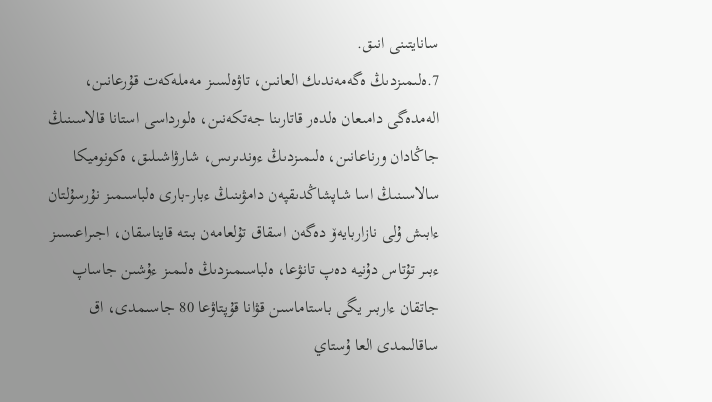سانايتىنى انىق.
7.ەلىمىزدىڭ ەگەمەندىك العانىن، تاۋەلسىز مەملەكەت قۇرعانىن، الەمدەگى دامىعان ەلدەر قاتارىنا جەتكەنىن، ەلورداسى استانا قالاسىنىڭ جاڭادان ورناعانىن، ەلىمىزدىڭ ءوندىرىس، شارۋاشىلىق، ەكونوميكا سالاسىنىڭ اسا شاپشاڭدىقپەن دامۋىنىڭ ءبار-بارى ەلباسىمىز نۇرسۇلتان ءابىش ۇلى نازاربايەۆ دەگەن اسقاق تۇلعامەن بىتە قايناسقان، اجىراعىسىز ءبىر تۇتاس دۇنيە دەپ تانۋعا، ەلباسىمىزدىڭ ەلىمىز ءۇشىن جاساپ جاتقان ءاربىر يگى باستاماسىن قۋانا قۇپتاۋعا 80 جاسىمدى، اق ساقالىمدى العا ۇستاي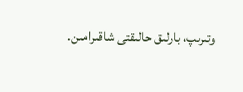وتىرىپ، بارلىق حالىقتى شاقىرامىن.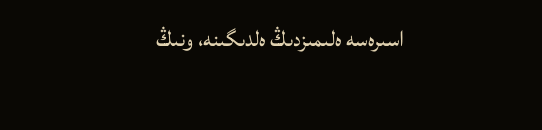اسىرەسە ەلىمىزدىڭ ەلدىگىنە، ونىڭ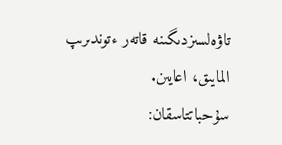تاۋەلسىزدىگىنە قاتەر ءتوندىرىپ المايىق، اعايىن.
سۇحباتتاسقان: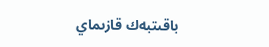باقىتبەك قازىماي